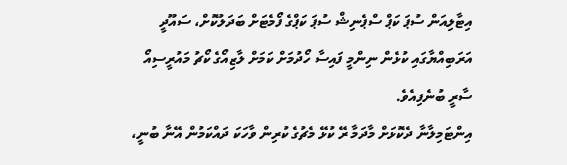އިޓާލިއަން ސުޕަ ކަޕް ސްޕެނިޝް ސުޕަ ކަޕްގެ ފޯމެޓަށް ބަދަލުކޮށް، ސައޫދީ އަރަބިއްޔާގައި ކުޅެން ނިންމީ ފައިސާ ހޯދުމަށް ކަމަށް ލާޒިއޯގެ ކޯޗު މައުރީސިއޯ ސާރީ ބުނެފިއެވެ.
އިންޓަމިލާނާ ދެކޮޅަށް މާދަމާ ރޭ ކުޅޭ މެޗުގެ ކުރިން ވާހަކަ ދައްކަމުން އޭނާ ބުނީ،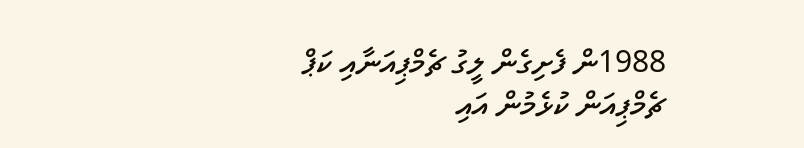1988ން ފެށިގެން ލީގު ޗެމްޕިއަނާއި ކަޕް ޗެމްޕިއަން ކުޅެމުން އައި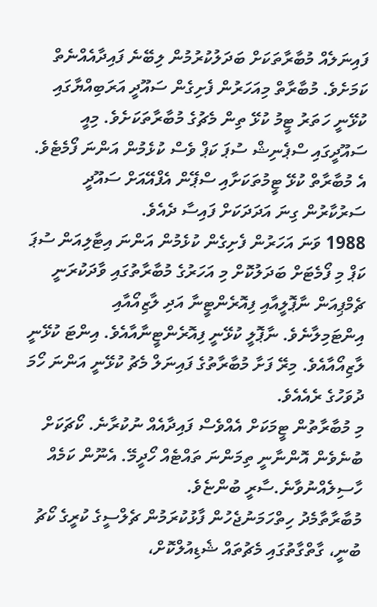ފައިނަލެއް މުބާރާތަކަށް ބަދަލުކުރުމުން ލިބޭނެ ފައިދާއެއްނެތް ކަމަށެވެ. މުބާރާތް މިއަހަރުން ފެށިގެން ސައޫދީ އަރަބިއްޔާގައި ކުޅޭނީ ހަތަރު ޓީމު ކުޅޭ ތިން މެޗުގެ މުބާރާތަކަށެވެ. މިއީ ސައޫދީގައި ސްޕެނިޝް ސުޕަ ކަޕް ވެސް ކުޅެމުން އަންނަ ފޯމެޓެވެ. އެ މުބާރާތް ކުޅޭ ޓީމުތަކަށާއި ސްޕޭން އެފްއޭއަށް ސައޫދީ ސަރުކާރުން ގިނަ އަދަދަކަށް ފައިސާ ދެއެވެ.
1988 ވަނަ އަހަރުން ފެށިގެން ކުޅެމުން އަންނަ އިޓާލިއަން ސުޕަ ކަޕް މި ފޯމެޓަށް ބަދަލުކޮށް މި އަހަރުގެ މުބާރާތުގައި ވާދަކުރަނީ ޗެމްޕިއަން ނާޕޮލީއާއި ފިއޮރެންޓީނާ އަދި ލާޒިއޯއާއި އިންޓަމިލާނެވެ. ނާޕޮލީ ކުޅޭނީ ފިއޮރެންޓީނާއާއެވެ. އިންޓަ ކުޅޭނީ ލާޒިއޯއާއެވެ. މިރޭ ފަށާ މުބާރާތުގެ ފައިނަލް މެޗު ކުޅޭނީ އަންނަ ހޯމަ ދުވަހުގެ ރެއެއެވެ.
މި މުބާރާތުން ޓީމަކަށް އެއްވެސް ފައިދާއެއް ނުކުރާނެ. ކޯޗަކަށް ބުނެވެން އޮންނާނީ ތިމަންނަ ތައްޓެއް ހޯދީމޭ. އެނޫން ކަމެއް ހާސިލެއްނުވާނެ.ސާރީ ބުންޏެވެ.
މުބާރާތާމެދު ހިތްހަމަނުޖެހުން ފާޅުކުރަމުން ޗެލްސީގެ ކުރީގެ ކޯޗު ބުނީ، ގާތްގާތުގައި މެޗުތައް ޝެޑިއުލްކޮށް،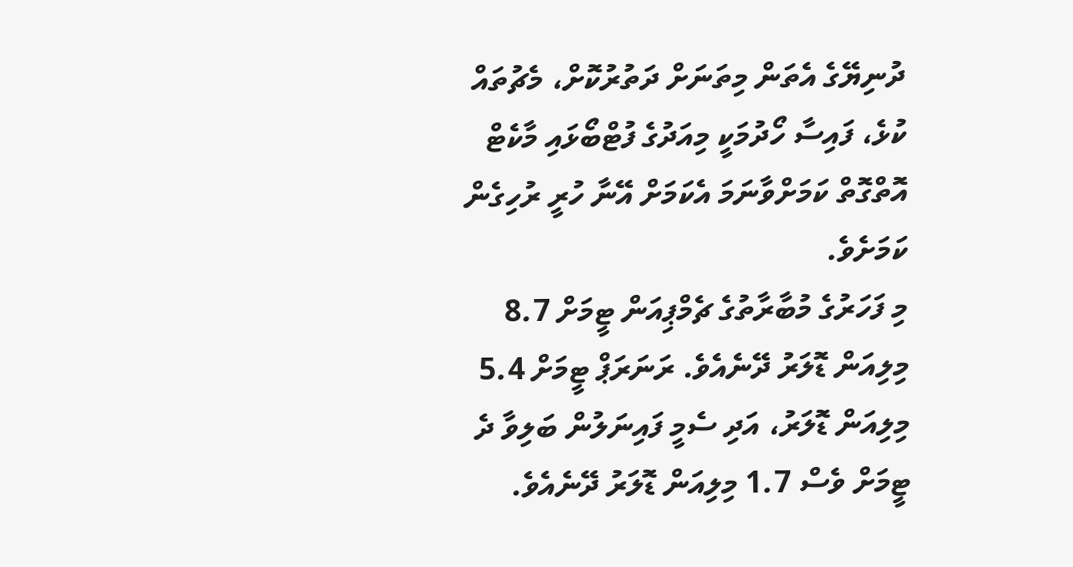ދުނިޔޭގެ އެތަން މިތަނަށް ދަތުރުކޮށް، މެޗުތައް ކުޅެ، ފައިސާ ހޯދުމަކީ މިއަދުގެ ފުޓްބޯޅައި މާކެޓް އޮތްގޮތް ކަމަށްވާނަމަ އެކަމަށް އޭނާ ހުރީ ރުހިގެން ކަމަށެވެ.
މި ފަހަރުގެ މުބާރާތުގެ ޗެމްޕިއަން ޓީމަށް 8.7 މިލިއަން ޑޮލަރު ދޭނެއެވެ. ރަނަރަޕް ޓީމަށް 5.4 މިލިއަން ޑޮލަރު، އަދި ސެމީ ފައިނަލުން ބަލިވާ ދެ ޓީމަށް ވެސް 1.7 މިލިއަން ޑޮލަރު ދޭނެއެވެ.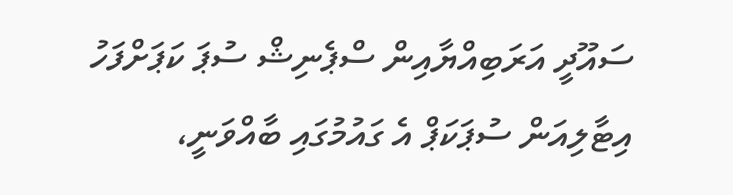ސައޫދީ އަރަބިއްޔާއިން ސްޕެނިޝް ސުޕަ ކަޕަށްފަހު އިޓާލިއަން ސުޕަކަޕް އެ ގައުމުގައި ބާއްވަނީ،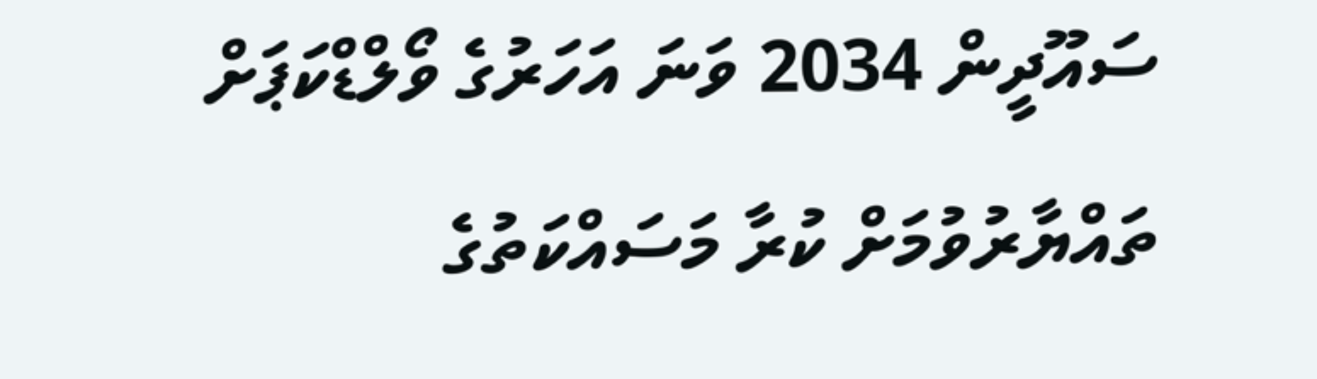ސައޫދީން 2034 ވަނަ އަހަރުގެ ވޯލްޑްކަޕަށް ތައްޔާރުވުމަށް ކުރާ މަސައްކަތުގެ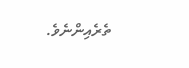ތެރެއިންނެވެ.